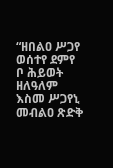“ዘበልዐ ሥጋየ ወሰተየ ደምየ ቦ ሕይወት ዘለዓለም
እስመ ሥጋየኒ መብልዐ ጽድቅ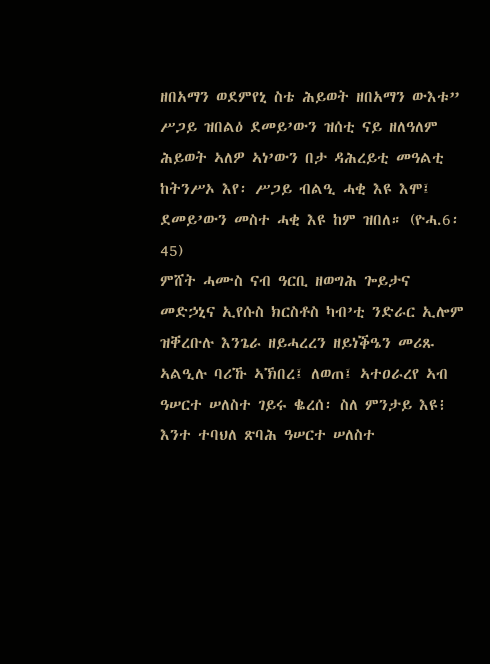ዘበአማን ወደምየኒ ስቴ ሕይወት ዘበአማን ውእቱ”
ሥጋይ ዝበልዕ ደመይ’ውን ዝሰቲ ናይ ዘለዓለም ሕይወት ኣለዎ ኣነ’ውን በታ ዳሕረይቲ መዓልቲ ከትንሥኦ እየ፡ ሥጋይ ብልዒ ሓቂ እዩ እሞ፤ ደመይ’ውን መስተ ሓቂ እዩ ከም ዝበለ። (ዮሓ.6፡45)
ምሸት ሓሙስ ናብ ዓርቢ ዘወግሕ ጐይታና መድኃኒና ኢየሱስ ክርስቶስ ካብ’ቲ ንድራር ኢሎም ዝቐረቡሉ እንጌራ ዘይሓረረን ዘይነቕዔን መሪጹ ኣልዒሉ ባሪኹ ኣኽበረ፤ ለወጠ፤ ኣተዐራረየ ኣብ ዓሠርተ ሠለስተ ገይሩ ቈረሰ፡ ስለ ምንታይ እዩ፧ እንተ ተባህለ ጽባሕ ዓሠርተ ሠለስተ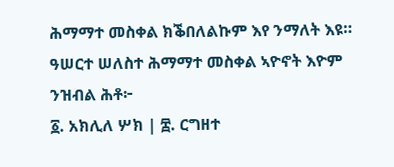ሕማማተ መስቀል ክቕበለልኩም እየ ንማለት እዩ። ዓሠርተ ሠለስተ ሕማማተ መስቀል ኣዮኖት እዮም ንዝብል ሕቶ፦
፩. አክሊለ ሦክ | ፰. ርግዘተ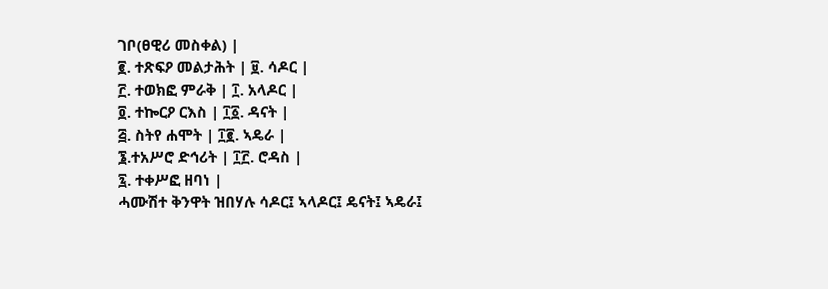ገቦ(ፀዊሪ መስቀል) |
፪. ተጽፍዖ መልታሕት | ፱. ሳዶር |
፫. ተወክፎ ምራቅ | ፲. አላዶር |
፬. ተኰርዖ ርእስ | ፲፩. ዳናት |
፭. ስትየ ሐሞት | ፲፪. ኣዴራ |
፮.ተአሥሮ ድኅሪት | ፲፫. ሮዳስ |
፯. ተቀሥፎ ዘባነ |
ሓሙሽተ ቅንዋት ዝበሃሉ ሳዶር፤ ኣላዶር፤ ዴናት፤ ኣዴራ፤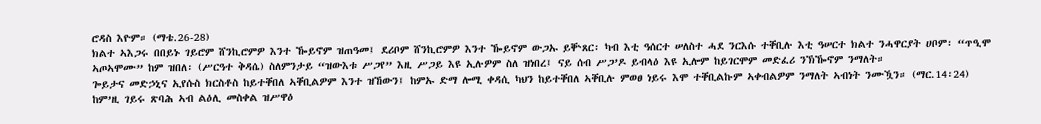ሮዳስ እዮም። (ማቴ.26-28)
ክልተ ኣእጋሩ በበይኑ ገይሮም ሸንኪሮምዎ እንተ ዀይኖም ዝጠዓመ፤ ደሪቦም ሸንኪሮምዎ እንተ ዀይኖም ውጋኡ ይቝጸር፡ ካብ እቲ ዓሰርተ ሠለስተ ሓደ ንርእሱ ተቐቢሉ እቲ ዓሠርተ ክልተ ንሓዋርያት ሀቦም፡ “ጥዒሞ ኣጦኣሞሙ” ከም ዝበለ፡ (ሥርዓተ ቅዳሴ) ስለምንታይ “ዝውእቱ ሥጋየ” እዚ ሥጋይ እዩ ኢሉዎም ስለ ዝነበረ፤ ናይ ሰብ ሥጋ’ዶ ይብላዕ እዩ ኢሎም ከይገርሞም መድፈሪ ንኽዀኖም ንማለት።
ጐይታና መድኃኒና ኢየሱስ ክርስቶስ ከይተቐበለ ኣቐቢልዎም እንተ ዝኸውን፤ ከምኡ ድማ ሎሚ ቀዳሲ ካህን ከይተቐበለ ኣቐቢሉ ምወፀ ነይሩ እሞ ተቐቢልኩም ኣቀብልዎም ንማለት ኣብነት ንሙዃን። (ማር.14፡24)
ከም’ዚ ገይሩ ጽባሕ ኣብ ልዕሊ መስቀል ዝሥዋዕ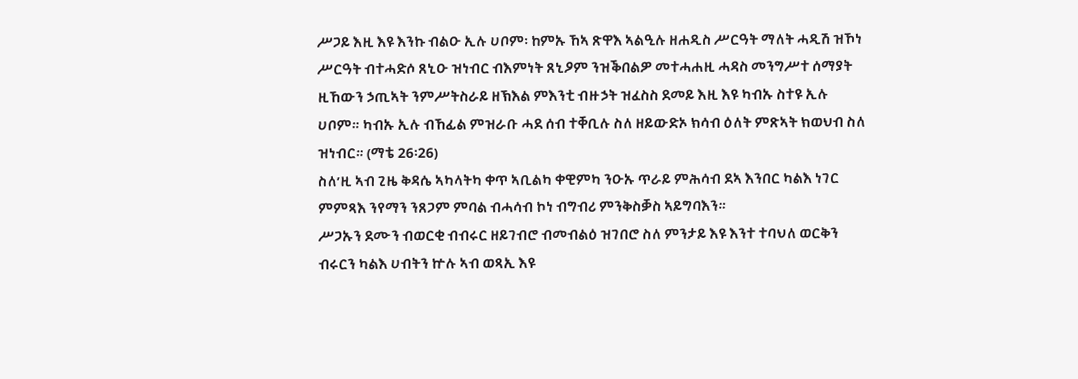ሥጋይ እዚ እዩ እንኩ ብልዑ ኢሉ ሀቦም፡ ከምኡ ኸኣ ጽዋእ ኣልዒሉ ዘሐዲስ ሥርዓት ማለት ሓዲሽ ዝኾነ ሥርዓት ብተሓድሶ ጸኒዑ ዝነብር ብእምነት ጸኒዖም ንዝቕበልዎ መተሓሐዚ ሓዳስ መንግሥተ ሰማያት ዚኸውን ኃጢኣት ንምሥትስራይ ዘኽእል ምእንቲ ብዙኃት ዝፈስስ ደመይ እዚ እዩ ካብኡ ስተዩ ኢሉ ሀቦም። ካብኡ ኢሉ ብኸፊል ምዝራቡ ሓደ ሰብ ተቐቢሉ ስለ ዘይውድኦ ክሳብ ዕለት ምጽኣት ክወህብ ስለ ዝነብር። (ማቴ 26፡26)
ስለ’ዚ ኣብ ጊዜ ቅዳሴ ኣካላትካ ቀጥ ኣቢልካ ቀዊምካ ንዑኡ ጥራይ ምሕሳብ ደኣ እንበር ካልእ ነገር ምምጻእ ንየማን ንጸጋም ምባል ብሓሳብ ኮነ ብግብሪ ምንቅስቓስ ኣይግባእን።
ሥጋኡን ደሙን ብወርቂ ብብሩር ዘይገብሮ ብመብልዕ ዝገበሮ ስለ ምንታይ እዩ እንተ ተባህለ ወርቅን ብሩርን ካልእ ሀብትን ኵሉ ኣብ ወጻኢ እዩ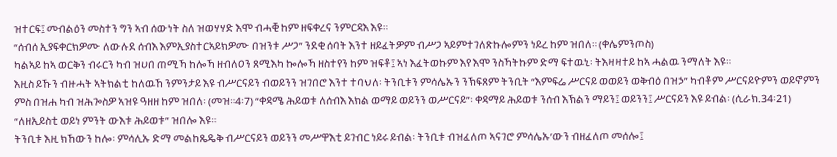ዝተርፍ፤ መብልዕን መስተን ግን ኣብ ሰውነት ስለ ዝወሃሃድ እሞ ብሓቒ ከም ዘፍቀረና ንምርዳእ እዩ።
“ሰብሰ ኢያፍቀርክዎሙ ለውሉደ ሰብእ እምኢያስተርኣይክዎሙ በዝንቱ ሥጋ” ንደቂ ሰባት እንተ ዘይፈትዎም ብሥጋ ኣይምተገለጽኩሎምን ነይረ ከም ዝበለ። (ቀሌምንጦስ)
ካልኣይ ከኣ ወርቅን ብሩርን ካብ ዝሀበ ጠሚኻ ከሎኻ ዘብለዐን ጸሚእካ ኰሎኻ ዘስተየን ከም ዝፍቶ፤ ኣነ እፈትወኩም እየ እሞ ንስኻትኩም ድማ ፍተዉኒ፡ ትእዛዛተይ ከኣ ሓልዉ ንማለት እዩ።
እዚስ ይኹን ብዙሓት ኣትክልቲ ከለዉኸ ንምንታይ እዩ ብሥርናይን ብወይንን ዝገበሮ እንተ ተባህለ፡ ትንቢቱን ምሳሌኡን ንኽፍጸም ትንቢት “እምፍሬ ሥርናይ ወወይን ወቅብዕ በዝኃ” ካብቶም ሥርናይዮምን ወይኖምን ምስ በዝሐ ካብ ዝሕጐስዎ ኣዝዩ ዓዘዘ ከም ዝበለ፡ (መዝ።4፡7) “ቀዳሜ ሕይወቱ ለሰብእ እክል ወማይ ወይንን ወሥርናይ”፡ ቀዳማይ ሕይወቱ ንሰብ እኽልን ማይን፤ ወይንን፤ ሥርናይን እዩ ይብል፡ (ሲራክ.34፡21) “ለዘኢይስቲ ወይነ ምንት ውእቱ ሕይወቱ” ዝበሎ እዩ።
ትንቢቱ እዚ ክኸውን ከሎ፡ ምሳሊኡ ድማ መልከጼዴቅ ብሥርናይን ወይንን መሥዋእቲ ይገብር ነይሩ ይብል፡ ትንቢቱ ብዝፈለጦ ኣናገሮ ምሳሌኡ’ውን ብዘፈለጦ መሰሎ፤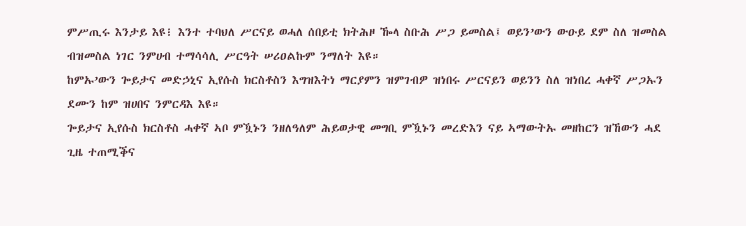ምሥጢሩ እንታይ እዩ፧ እንተ ተባህለ ሥርናይ ወሓለ ሰበይቲ ክትሕዞ ዀላ ስቡሕ ሥጋ ይመስል፤ ወይን’ውን ውዑይ ደም ስለ ዝመስል ብዝመስል ነገር ንምሀብ ተማሳሳሊ ሥርዓት ሠሪዐልኩም ንማለት እዩ።
ከምኡ’ውን ጐይታና መድኃኒና ኢየሱስ ክርስቶስን እግዝእትነ ማርያምን ዝምገብዎ ዝነበሩ ሥርናይን ወይንን ስለ ዝነበረ ሓቀኛ ሥጋኡን ደሙን ከም ዝሀበና ንምርዳእ እዩ።
ጐይታና ኢየሱስ ክርስቶስ ሓቀኛ ኣቦ ምዃኑን ንዘለዓለም ሕይወታዊ መግቢ ምዃኑን መረድእን ናይ ኣማውትኡ መዘከርን ዝኸውን ሓደ ጊዜ ተጠሚቕና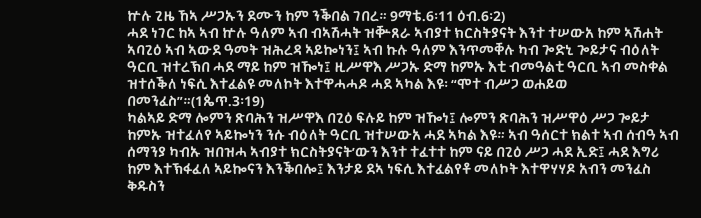ኵሉ ጊዜ ኸኣ ሥጋኡን ደሙን ከም ንቕበል ገበረ። 9ማቴ.6፡11 ዕብ.6፡2)
ሓደ ነገር ከኣ ኣብ ኵሉ ዓለም ኣብ ብኣሽሓት ዝቝጸራ ኣብያተ ክርስትያናት እንተ ተሠውአ ከም ኣሽሐት ኣባጊዕ ኣብ ኣውደ ዓመት ዝሕረዳ ኣይኰነን፤ ኣብ ኩሉ ዓለም እንጥመቐሉ ካብ ጐድኒ ጐይታና ብዕለት ዓርቢ ዝተረኽበ ሓደ ማይ ከም ዝዀነ፤ ዚሥዋእ ሥጋኡ ድማ ከምኡ እቲ ብመዓልቲ ዓርቢ ኣብ መስቀል ዝተሰቕለ ነፍሲ እተፈልዩ መለኮት እተዋሓሓዶ ሓደ ኣካል እዩ፡ “ሞተ ብሥጋ ወሐይወ በመንፈስ”።(1ጴጥ.3፡19)
ካልኣይ ድማ ሎምን ጽባሕን ዝሥዋእ በጊዕ ፍሉይ ከም ዝዀነ፤ ሎምን ጽባሕን ዝሥዋዕ ሥጋ ጐይታ ከምኡ ዝተፈለየ ኣይኰነን ንሱ ብዕለት ዓርቢ ዝተሠውአ ሓደ ኣካል እዩ። ኣብ ዓሰርተ ክልተ ኣብ ሰብዓ ኣብ ሰማንያ ካብኡ ዝበዝሓ ኣብያተ ክርስትያናት’ውን እንተ ተፈተተ ከም ናይ በጊዕ ሥጋ ሓደ ኢድ፤ ሓደ እግሪ ከም እተኽፋፈለ ኣይኰናን እንቕበሎ፤ እንታይ ደኣ ነፍሲ እተፈልየቶ መለኮት እተዋሃሃዶ አብን መንፈስ ቅዱስን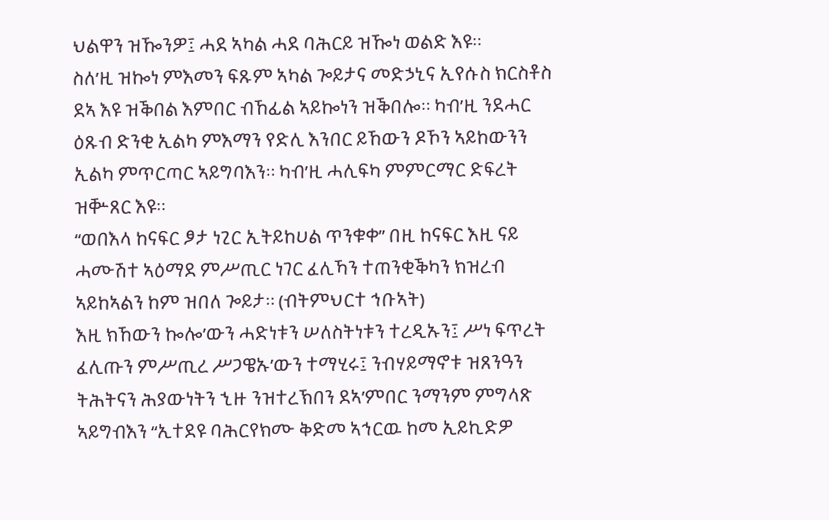ህልዋን ዝዀንዎ፤ ሓደ ኣካል ሓደ ባሕርይ ዝዀነ ወልድ እዩ።
ስለ’ዚ ዝኰነ ምእመን ፍጹም ኣካል ጐይታና መድኃኒና ኢየሱስ ክርስቶስ ደኣ እዩ ዝቕበል እምበር ብኸፊል ኣይኰነን ዝቕበሎ። ካብ’ዚ ንደሓር ዕጹብ ድንቂ ኢልካ ምእማን የድሊ እንበር ይኸውን ዶኾን ኣይከውንን ኢልካ ምጥርጣር ኣይግባእን። ካብ’ዚ ሓሊፍካ ምምርማር ድፍረት ዝቝጸር እዩ።
“ወበእላ ከናፍር ፆታ ነጊር ኢትይከሀል ጥንቁቀ” በዚ ከናፍር እዚ ናይ ሓሙሽተ ኣዕማደ ምሥጢር ነገር ፈሊኻን ተጠንቂቕካን ክዝረብ ኣይከኣልን ከም ዝበለ ጐይታ። (ብትምህርተ ኅቡኣት)
እዚ ክኸውን ኰሎ’ውን ሓድነቱን ሠለስትነቱን ተረዲኡን፤ ሥነ ፍጥረት ፈሊጡን ምሥጢረ ሥጋዌኡ’ውን ተማሂሩ፤ ንብሃይማኖቱ ዝጸንዓን ትሕትናን ሕያውነትን ኂዙ ንዝተረኽበን ደኣ’ምበር ንማንም ምግላጽ ኣይግብእን “ኢተደዩ ባሕርየክሙ ቅድመ ኣኅርዉ ከመ ኢይኪድዎ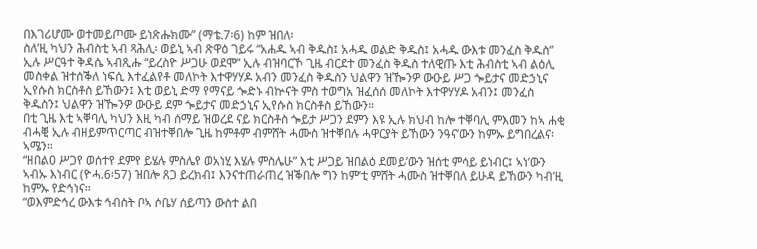በእገሪሆሙ ወተመይጦሙ ይነጽሑክሙ” (ማቴ.7፡6) ከም ዝበለ፡
ስለ’ዚ ካህን ሕብስቲ ኣብ ጻሕሊ፡ ወይኒ ኣብ ጽዋዕ ገይሩ “አሐዱ ኣብ ቅዱስ፤ አሓዱ ወልድ ቅዱስ፤ አሓዱ ውእቱ መንፈስ ቅዱስ” ኢሉ ሥርዓተ ቅዳሴ ኣብጺሑ “ይረስዮ ሥጋሁ ወደሞ” ኢሉ ብዝባርኾ ጊዜ ብርደተ መንፈስ ቅዱስ ተለዊጡ እቲ ሕብስቲ ኣብ ልዕሊ መስቀል ዝተሰቕለ ነፍሲ እተፈልየቶ መለኮት እተዋሃሃዶ አብን መንፈስ ቅዱስን ህልዋን ዝዀንዎ ውዑይ ሥጋ ጐይታና መድኃኒና ኢየሱስ ክርስቶስ ይኸውን፤ እቲ ወይኒ ድማ የማናይ ጐድኑ ብኵናት ምስ ተወግአ ዝፈሰሰ መለኮት እተዋሃሃዶ አብን፤ መንፈስ ቅዱስን፤ ህልዋን ዝዀንዎ ውዑይ ደም ጐይታና መድኃኒና ኢየሱስ ክርስቶስ ይኸውን።
በቲ ጊዜ እቲ ኣቐባሊ ካህን እዚ ካብ ሰማይ ዝወረደ ናይ ክርስቶስ ጐይታ ሥጋን ደምን እዩ ኢሉ ክህብ ከሎ ተቐባሊ ምእመን ከኣ ሐቂ ብሓቒ ኢሉ ብዘይምጥርጣር ብዝተቐበሎ ጊዜ ከምቶም ብምሸት ሓሙስ ዝተቐበሉ ሓዋርያት ይኸውን ንዓና’ውን ከምኡ ይግበረልና፡ ኣሜን።
“ዘበልዐ ሥጋየ ወሰተየ ደምየ ይሄሉ ምስሌየ ወአነሂ እሄሉ ምስሌሁ” እቲ ሥጋይ ዝበልዕ ደመይ’ውን ዝሰቲ ምሳይ ይነብር፤ ኣነ’ውን ኣብኡ እነብር (ዮሓ.6፡57) ዝበሎ ጸጋ ይረክብ፤ እንናተጠራጠረ ዝቕበሎ ግን ከም’ቲ ምሸት ሓሙስ ዝተቐበለ ይሁዳ ይኸውን ካብ’ዚ ከምኡ የድኅነና።
“ወእምድኅረ ውእቱ ኅብስት ቦኣ ሶቤሃ ሰይጣን ውስተ ልበ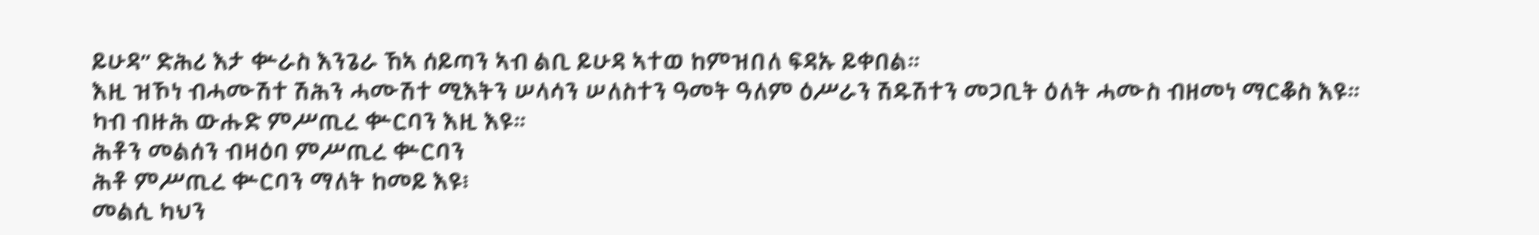ይሁዳ” ድሕሪ እታ ቍራስ እንጌራ ኸኣ ሰይጣን ኣብ ልቢ ይሁዳ ኣተወ ከምዝበለ ፍዳኡ ይቀበል።
እዚ ዝኾነ ብሓሙሽተ ሽሕን ሓሙሽተ ሚእትን ሠላሳን ሠለስተን ዓመት ዓለም ዕሥራን ሽዱሽተን መጋቢት ዕለት ሓሙስ ብዘመነ ማርቆስ እዩ።
ካብ ብዙሕ ውሑድ ምሥጢረ ቍርባን እዚ እዩ።
ሕቶን መልሰን ብዛዕባ ምሥጢረ ቍርባን
ሕቶ ምሥጢረ ቍርባን ማለት ከመይ እዩ፧
መልሲ ካህን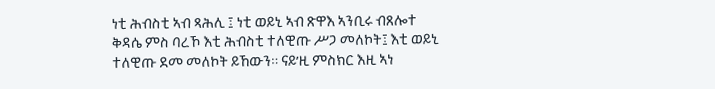ነቲ ሕብስቲ ኣብ ጻሕሊ ፤ ነቲ ወይኒ ኣብ ጽዋእ ኣንቢሩ ብጸሎተ ቅዳሴ ምስ ባረኾ እቲ ሕብስቲ ተለዊጡ ሥጋ መለኮት፤ እቲ ወይኒ ተለዊጡ ደመ መለኮት ይኸውን። ናይ’ዚ ምስክር እዚ ኣነ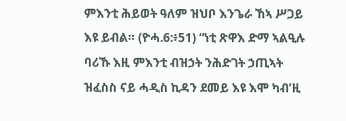ምእንቲ ሕይወት ዓለም ዝህቦ እንጌራ ኸኣ ሥጋይ እዩ ይብል። (ዮሓ.6:፥51) “ነቲ ጽዋእ ድማ ኣልዒሉ ባሪኹ እዚ ምእንቲ ብዝኃት ንሕድገት ኃጢኣት ዝፈስስ ናይ ሓዲስ ኪዳን ደመይ እዩ እሞ ካብ’ዚ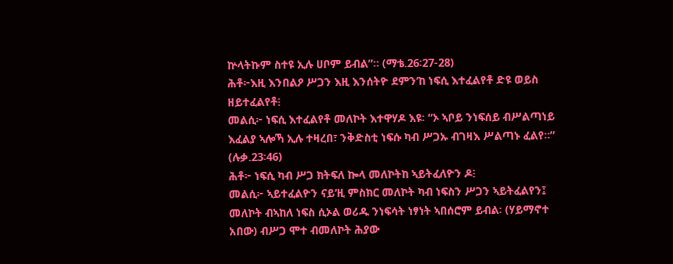ኵላትኩም ስተዩ ኢሉ ሀቦም ይብል”። (ማቴ.26፡27-28)
ሕቶ፦እዚ እንበልዖ ሥጋን እዚ እንሰትዮ ደምን’ከ ነፍሲ እተፈልየቶ ድዩ ወይስ ዘይተፈልየቶ፧
መልሲ፦ ነፍሲ እተፈልየቶ መለኮት እተዋሃዶ እዩ፡ “ኦ ኣቦይ ንነፍሰይ ብሥልጣነይ እፈልያ ኣሎኻ ኢሉ ተዛረበ፣ ንቅድስቲ ነፍሱ ካብ ሥጋኡ ብገዛእ ሥልጣኑ ፈልየ።” (ሉቃ.23፡46)
ሕቶ፦ ነፍሲ ካብ ሥጋ ክትፍለ ኰላ መለኮትከ ኣይትፈለዮን ዶ፧
መልሲ፦ ኣይተፈልዮን ናይ’ዚ ምስክር መለኮት ካብ ነፍስን ሥጋን ኣይትፈልየን፤ መለኮት ብኣከለ ነፍስ ሲኦል ወሪዱ ንነፍሳት ነፃነት ኣበሰሮም ይብል፡ (ሃይማኖተ አበው) ብሥጋ ሞተ ብመለኮት ሕያው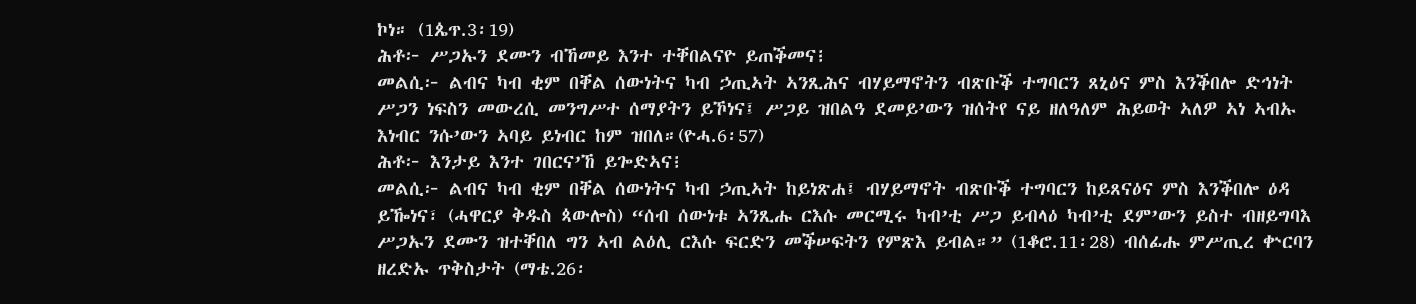ኮነ። (1ጴጥ.3፡19)
ሕቶ፦ ሥጋኡን ደሙን ብኸመይ እንተ ተቐበልናዮ ይጠቕመና፧
መልሲ፦ ልብና ካብ ቂም በቐል ሰውነትና ካብ ኃጢኣት ኣንጺሕና ብሃይማኖትን ብጽቡቕ ተግባርን ጸኒዕና ምስ እንቕበሎ ድኅነት ሥጋን ነፍስን መውረሲ መንግሥተ ሰማያትን ይኾነና፤ ሥጋይ ዝበልዓ ደመይ’ውን ዝሰትየ ናይ ዘለዓለም ሕይወት ኣለዎ ኣነ ኣብኡ እነብር ንሱ’ውን ኣባይ ይነብር ከም ዝበለ።(ዮሓ.6፡57)
ሕቶ፦ እንታይ እንተ ገበርና’ኸ ይጐድኣና፧
መልሲ፦ ልብና ካብ ቂም በቐል ሰውነትና ካብ ኃጢኣት ከይነጽሐ፤ ብሃይማኖት ብጽቡቕ ተግባርን ከይጸናዕና ምስ እንቕበሎ ዕዳ ይዀነና፣ (ሓዋርያ ቅዱስ ጳውሎስ) “ሰብ ሰውነቱ ኣንጺሑ ርእሱ መርሚሩ ካብ’ቲ ሥጋ ይብላዕ ካብ’ቲ ደም’ውን ይስተ ብዘይግባእ ሥጋኡን ደሙን ዝተቐበለ ግን ኣብ ልዕሊ ርእሱ ፍርድን መቕሠፍትን የምጽእ ይብል።” (1ቆሮ.11፡28) ብሰፊሑ ምሥጢረ ቍርባን ዘረድኡ ጥቅስታት (ማቴ.26፡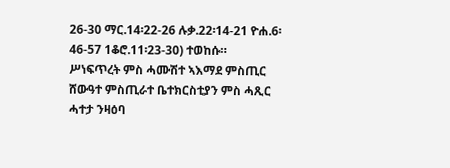26-30 ማር.14፡22-26 ሉቃ.22፡14-21 ዮሐ.6፡46-57 1ቆሮ.11፡23-30) ተወከሱ።
ሥነፍጥረት ምስ ሓሙሽተ ኣእማደ ምስጢር
ሸውዓተ ምስጢራተ ቤተክርስቲያን ምስ ሓጺር ሓተታ ንዛዕባ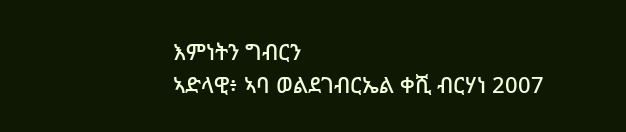እምነትን ግብርን
ኣድላዊ፥ ኣባ ወልደገብርኤል ቀሺ ብርሃነ 2007